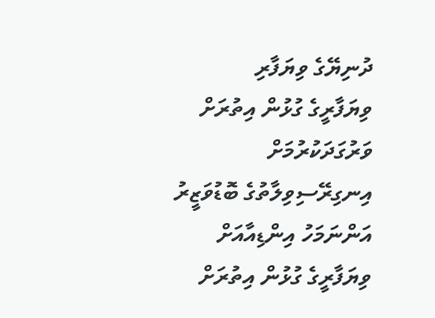ދުނިޔޭގެ ވިޔަފާރި
ވިޔަފާރީގެ ގުޅުން އިތުރަށް ވަރުގަދަކުރުމަށް އިނގިރޭސިވިލާތުގެ ބޮޑުވަޒީރު އަންނަމަހު އިންޑިއާއަށް
ވިޔަފާރީގެ ގުޅުން އިތުރަށް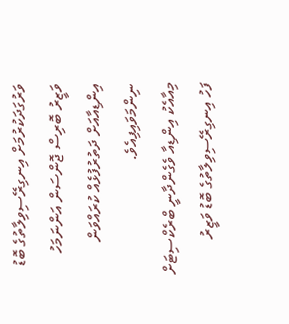ވަރުގަދަކުރުމަށް އިނގިރޭސިވިލާތުގެ ބޮޑު ވަޒީރު ބޮރިސް ޖޮންސަން އަންނަމަހު އިންޑިއާއަށް ދަތުރުފުޅެއް ކުރައްވަން ނިންމަވައިފިއެވެ.
މިއާއެކު އިންޑިއާ ވެގެންދާނީ ބްރެކްސިޓަށް ފަހު އިނގިރޭސިވިލާތުގެ ބޮޑު ވަޒީރު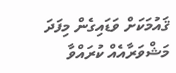ޤައުމަކަށް ވަޑައިގެން މިފަދަ މަޝްވަރާއެއް ކުރައްވާ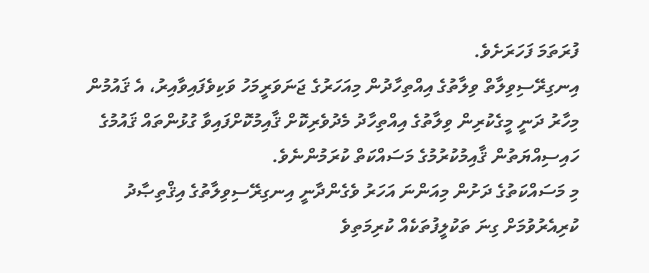ފުރަތަމަ ފަހަރަށެވެ.
އިނގިރޭސިވިލާތް ވިލާތުގެ އިއްތިހާދުން މިއަހަރުގެ ޖަނަވަރީމަހު ވަކިވެފައިވާއިރު، އެ ޤައުމުން މިހާރު ދަނީ މީގެކުރިން ވިލާތުގެ އިއްތިހާދު މެދުވެރިކޮށް ޤާއިމުކޮށްފައިވާ ގުޅުންތައް ޤައުމުގެ ހައިސިއްޔަތުން ޤާއިމުކުރުމުގެ މަސައްކަތް ކުރަމުންނެވެ.
މި މަސައްކަތުގެ ދަށުން މިއަންނަ އަހަރު ވެގެންދާނީ އިނގިރޭސިވިލާތުގެ އިޤްތިޞާދު ކުރިއެރުވުމަށް ގިނަ ތަކުލީފުތަކެއް ކުރިމަތިވެ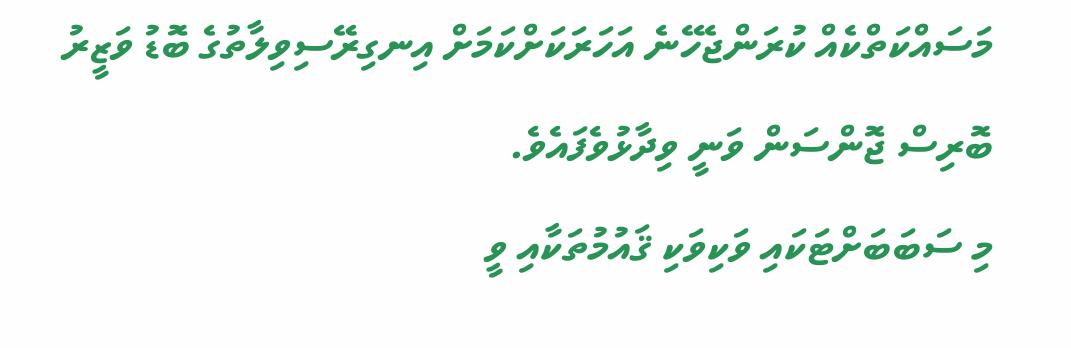މަސައްކަތްކެއް ކުރަންޖެހޭނެ އަހަރަކަށްކަމަށް އިނގިރޭސިވިލާތުގެ ބޮޑު ވަޒީރު ބޮރިސް ޖޮންސަން ވަނީ ވިދާޅުވެފައެވެ.
މި ސަބަބަށްޓަކައި ވަކިވަކި ޤައުމުތަކާއި ވީ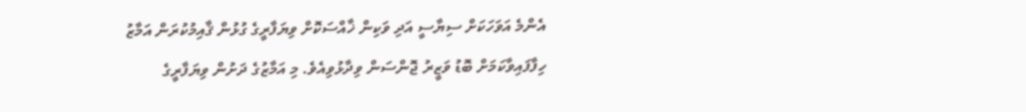އެންމެ އަވަހަކަށް ސިޔާސީ އަދި ވަކިން ޚާއްސަކޮށް ވިޔަފާރީގެ ގުޅުން ޤާއިމުކުރަން އަމާޒު ހިފާފައިވާކަމަށް ބޮޑު ވަޒީރު ޖޮންސަން ވިދާޅުވިއެވެ. މި އަމާޒުގެ ދަށުން ވިޔަފާރީގެ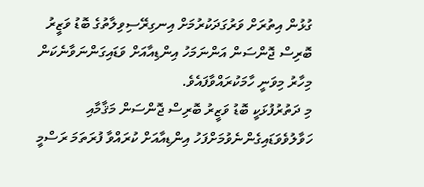ގުޅުން އިތުރަށް ވަރުގަދަކުރުމަށް އިނގިރޭސިވިލާތުގެ ބޮޑު ވަޒީރު ބޮރިސް ޖޮންސަން އަންނަމަހު އިންޑިއާއަށް ވަޑައިގަންނަވާނެކަން މިހާރު މިވަނީ ހާމަކުރައްވާފައެވެ.
މި ދަތުރުފުޅަކީ ބޮޑު ވަޒީރު ބޮރިސް ޖޮންސަން މަޤާމާއި ހަވާލުވެވަޑައިގެންނެވުމަށްފަހު އިންޑިއާއަށް ކުރައްވާ ފުރަތަމަ ރަސްމީ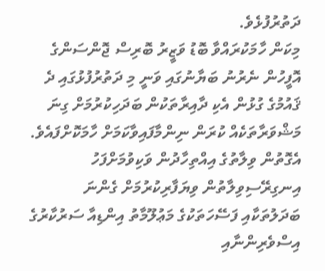ދަތުރުފުޅެވެ.
މިކަން ހާމަކުރައްވާ ބޮޑު ވަޒީރު ބޮރިސް ޖޮންސަންގެ އޮފީހުން ނެރުނު ބަޔާނުގައި ވަނީ މި ދަތުރުފުޅުގައި ދެ ޤައުމުގެ ގުޅުން އެކި ދާއިރާތަކުން ބަދަހިކުރުމަށް ގިނަ މަޝްވަރާތަކެއް ކުރަން ނިންމާފައިވާކަމަށް ހާމަކޮށްފައެވެ.
އެގޮތުން ވިލާތުގެ އިއްތިހާދުން ވަކިވުމަށްފަހު އިނގިރޭސިވިލާތުން ވިޔަފާރިކުރުމަށް ގެންނަ ބަދަލުތަކާއި ފަސޭހަތަކުގެ މަޢުލޫމާތު އިންޑިއާ ސަރުކާރުގެ އިސްވެރިންނާއި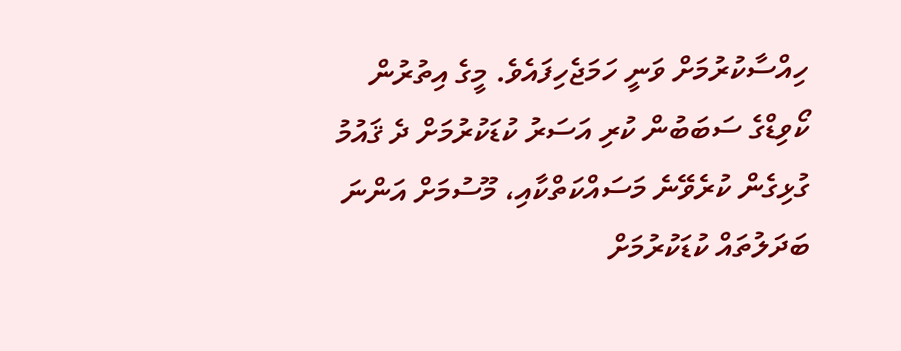ހިއްސާކުރުމަށް ވަނީ ހަމަޖެހިފައެވެ. މީގެ އިތުރުން ކޯވިޑްގެ ސަބަބުން ކުރި އަސަރު ކުޑަކުރުމަށް ދެ ޤައުމު ގުޅިގެން ކުރެވޭނެ މަސައްކަތްކާއި، މޫސުމަށް އަންނަ ބަދަލުތައް ކުޑަކުރުމަށް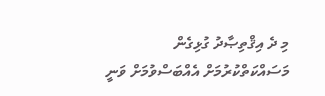މި ދެ އިޤްތިޞާދު ގުޅިގެން މަސައްކަތްކުރުމަށް އެއްބަސްވުމަށް ވަނީ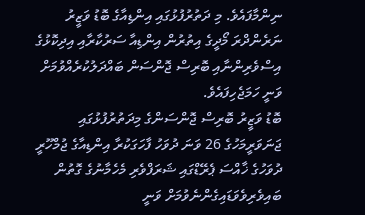ނިންމާފައެވެ. މި ދަތުރުފުޅުގައި އިންޑިއާގެ ބޮޑު ވަޒީރު ނަރެންދްރަ މޯދީގެ އިތުރުން އިންޑިއާ ސަރުކާރާއި އިދިކޮޅުގެ އިސްވެރިންނާއި ބޮރިސް ޖޮންސަން ބައްދަލުކުރެއްވުމަށް ވަނީ ހަމަޖެހިފައެވެ.
ބޮޑު ވަޒީރު ބޮރިސް ޖޮންސަންގެ މިދަތުރުފުޅުގައި ޖަނަވަރީމަހުގެ 26 ވަނަ ދުވަހު ފާހަގަކުރާ އިންޑިއާގެ ޖުމްހޫރީ ދުވަހުގެ ޚާއްސަ ޕެރޭޑްގައި ޝަރަފްވެރި މެހެމާނުގެ ގޮތުން ބައިވެރިވެވަޑައިގެންނެވުމަށް ވަނީ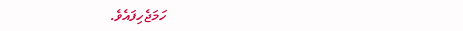ހަމަޖެހިފައެވެ.